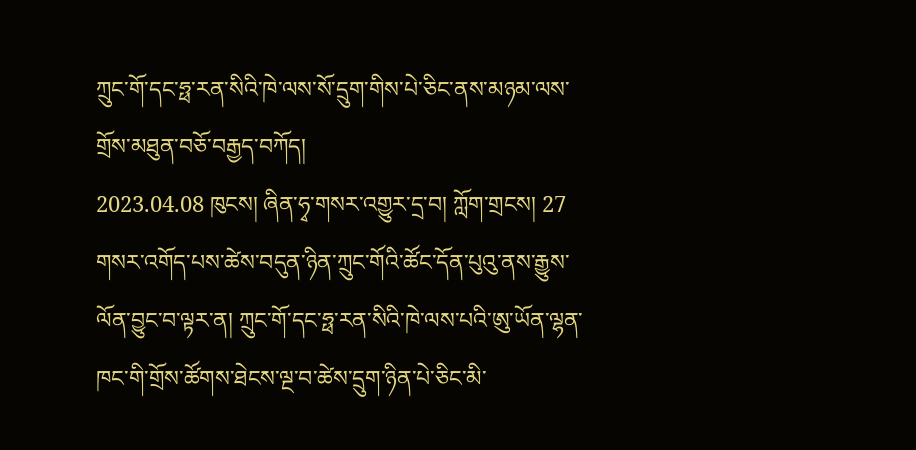ཀྲུང་གོ་དང་ཧྥ་རན་སིའི་ཁེ་ལས་སོ་དྲུག་གིས་པེ་ཅིང་ནས་མཉམ་ལས་གྲོས་མཐུན་བཅོ་བརྒྱད་བཀོད།
2023.04.08 ཁུངས། ཞིན་ཧྭ་གསར་འགྱུར་དྲ་བ། ཀློག་གྲངས། 27
གསར་འགོད་པས་ཚེས་བདུན་ཉིན་ཀྲུང་གོའི་ཚོང་དོན་པུའུ་ནས་རྒྱུས་ལོན་བྱུང་བ་ལྟར་ན། ཀྲུང་གོ་དང་ཧྥ་རན་སིའི་ཁེ་ལས་པའི་ཨུ་ཡོན་ལྷན་ཁང་གི་གྲོས་ཚོགས་ཐེངས་ལྔ་བ་ཚེས་དྲུག་ཉིན་པེ་ཅིང་མི་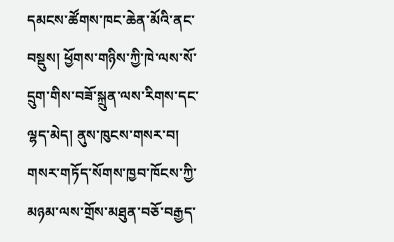དམངས་ཚོགས་ཁང་ཆེན་མོའི་ནང་བསྡུས། ཕྱོགས་གཉིས་ཀྱི་ཁེ་ལས་སོ་དྲུག་གིས་བཟོ་སྐྲུན་ལས་རིགས་དང་ལྷད་མེད། ནུས་ཁུངས་གསར་བ། གསར་གཏོད་སོགས་ཁྱབ་ཁོངས་ཀྱི་མཉམ་ལས་གྲོས་མཐུན་བཅོ་བརྒྱད་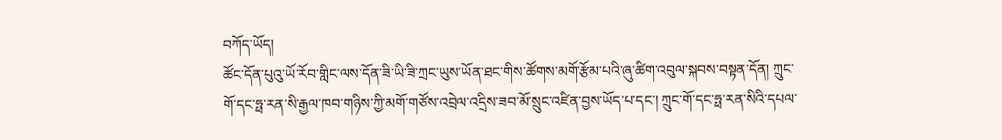བཀོད་ཡོད།
ཚོང་དོན་པུའུ་ཡོ་རོབ་གླིང་ལས་དོན་ཟི་ཡི་ཟི་ཀྲང་ཡུས་ཡོན་ཐང་གིས་ཚོགས་མགོ་རྩོམ་པའི་ཞུ་ཚིག་འབུལ་སྐབས་བསྟན་དོན། ཀྲུང་གོ་དང་ཧྥ་རན་སི་རྒྱལ་ཁབ་གཉིས་ཀྱི་མགོ་གཙོས་འབྲེལ་འདྲིས་ཟབ་མོ་སྲུང་འཛིན་བྱས་ཡོད་པ་དང་། ཀྲུང་གོ་དང་ཧྥ་རན་སིའི་དཔལ་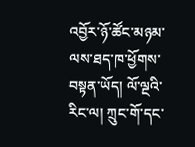འབྱོར་ཉོ་ཚོང་མཉམ་ལས་ཐད་ཁ་ཕྱོགས་བསྟན་ཡོད། ལོ་ལྔའི་རིང་ལ། ཀྲུང་གོ་དང་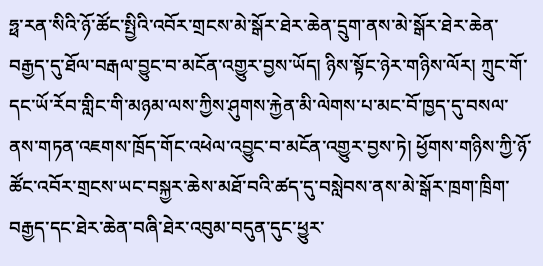ཧྥ་རན་སིའི་ཉོ་ཚོང་སྤྱིའི་འབོར་གྲངས་མེ་སྒོར་ཐེར་ཆེན་དྲུག་ནས་མེ་སྒོར་ཐེར་ཆེན་བརྒྱད་དུ་ཐོལ་བརྒལ་བྱུང་བ་མངོན་འགྱུར་བྱས་ཡོད། ཉིས་སྟོང་ཉེར་གཉིས་ལོར། ཀྲུང་གོ་དང་ཡོ་རོབ་གླིང་གི་མཉམ་ལས་ཀྱིས་ཤུགས་རྐྱེན་མི་ལེགས་པ་མང་བོ་ཁྱད་དུ་བསལ་ནས་གཏན་འཇགས་ཁྲོད་གོང་འཕེལ་འབྱུང་བ་མངོན་འགྱུར་བྱས་ཏེ། ཕྱོགས་གཉིས་ཀྱི་ཉོ་ཚོང་འབོར་གྲངས་ཡང་བསྐྱར་ཆེས་མཐོ་བའི་ཚད་དུ་བསླེབས་ནས་མེ་སྒོར་ཁྲག་ཁྲིག་བརྒྱད་དང་ཐེར་ཆེན་བཞི་ཐེར་འབུམ་བདུན་དུང་ཕྱུར་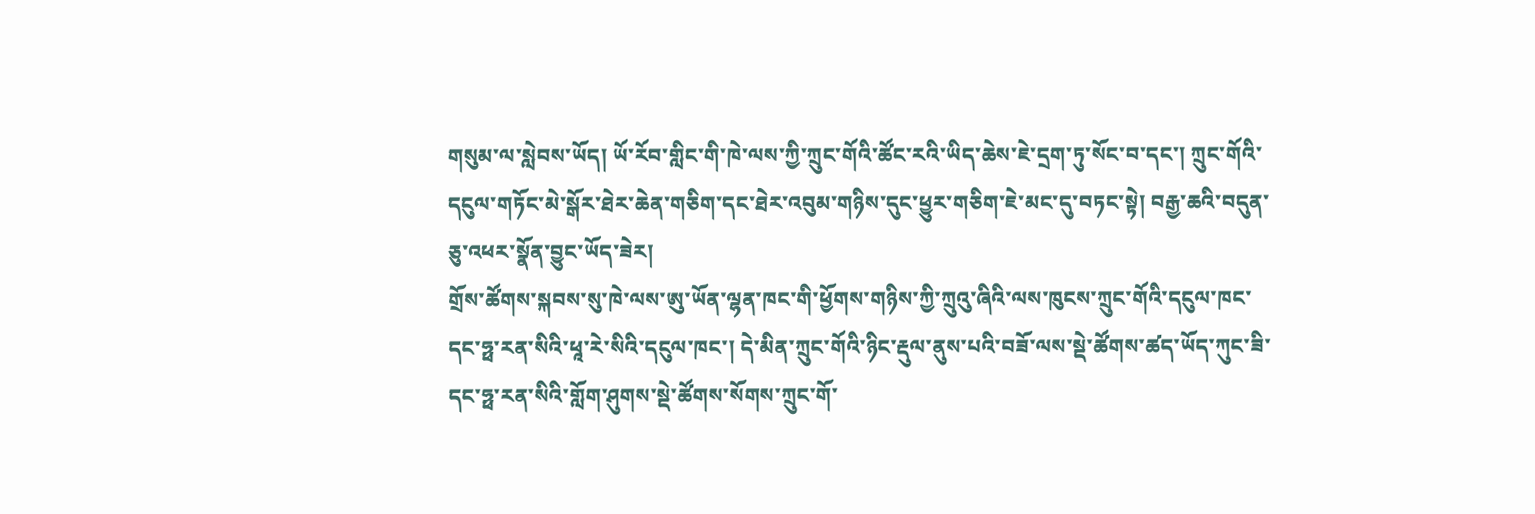གསུམ་ལ་སླེབས་ཡོད། ཡོ་རོབ་གླིང་གི་ཁེ་ལས་ཀྱི་ཀྲུང་གོའི་ཚོང་རའི་ཡིད་ཆེས་ཇེ་དྲག་ཏུ་སོང་བ་དང་། ཀྲུང་གོའི་དངུལ་གཏོང་མེ་སྒོར་ཐེར་ཆེན་གཅིག་དང་ཐེར་འབུམ་གཉིས་དུང་ཕྱུར་གཅིག་ཇེ་མང་དུ་བཏང་སྟེ། བརྒྱ་ཆའི་བདུན་ཅུ་འཕར་སྣོན་བྱུང་ཡོད་ཟེར།
གྲོས་ཚོགས་སྐབས་སུ་ཁེ་ལས་ཨུ་ཡོན་ལྷན་ཁང་གི་ཕྱོགས་གཉིས་ཀྱི་ཀྲུའུ་ཞིའི་ལས་ཁུངས་ཀྲུང་གོའི་དངུལ་ཁང་དང་ཧྥ་རན་སིའི་ཕཱ་རེ་སིའི་དངུལ་ཁང་། དེ་མིན་ཀྲུང་གོའི་ཉིང་རྡུལ་ནུས་པའི་བཟོ་ལས་སྡེ་ཚོགས་ཚད་ཡོད་ཀུང་ཟི་དང་ཧྥ་རན་སིའི་གློག་ཤུགས་སྡེ་ཚོགས་སོགས་ཀྲུང་གོ་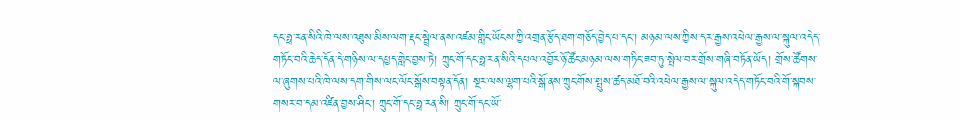དང་ཧྥ་རན་སིའི་ཁེ་ལས་འཐུས་མིས་ལག་རྡང་སྦྲེལ་ནས་འཛམ་གླིང་ཡོངས་ཀྱི་འགྲན་རྩོད་ཐག་གཅོད་བྱེད་པ་དང་། མཉམ་ལས་ཀྱིས་དར་རྒྱས་འཕེལ་རྒྱས་ལ་སྐུལ་འདེད་གཏོང་བའི་ཆེད་དོན་དེ་གཉིས་ལ་དཔྱད་གླེང་བྱས་ཏེ། ཀྲུང་གོ་དང་ཧྥ་རན་སིའི་དཔལ་འབྱོར་ཉོ་ཚོང་མཉམ་ལས་གཏིང་ཟབ་ཏུ་སྤེལ་བར་གྲོས་གཞི་བཏོན་ཡོད། གྲོས་ཚོགས་ལ་ཞུགས་པའི་ཁེ་ལས་དག་གིས་ལང་ལོང་སྒོས་བསྟན་དོན། སྔར་ལས་ལྷག་པའི་སྒོ་ནས་ཀྲུང་གོས་སྤུས་ཚད་མཐོ་བའི་འཕེལ་རྒྱས་ལ་སྐུལ་འདེད་གཏོང་བའི་གོ་སྐབས་གསར་བ་དམ་འཛིན་བྱས་ཤིང་། ཀྲུང་གོ་དང་ཧྥ་རན་སི། ཀྲུང་གོ་དང་ཡོ་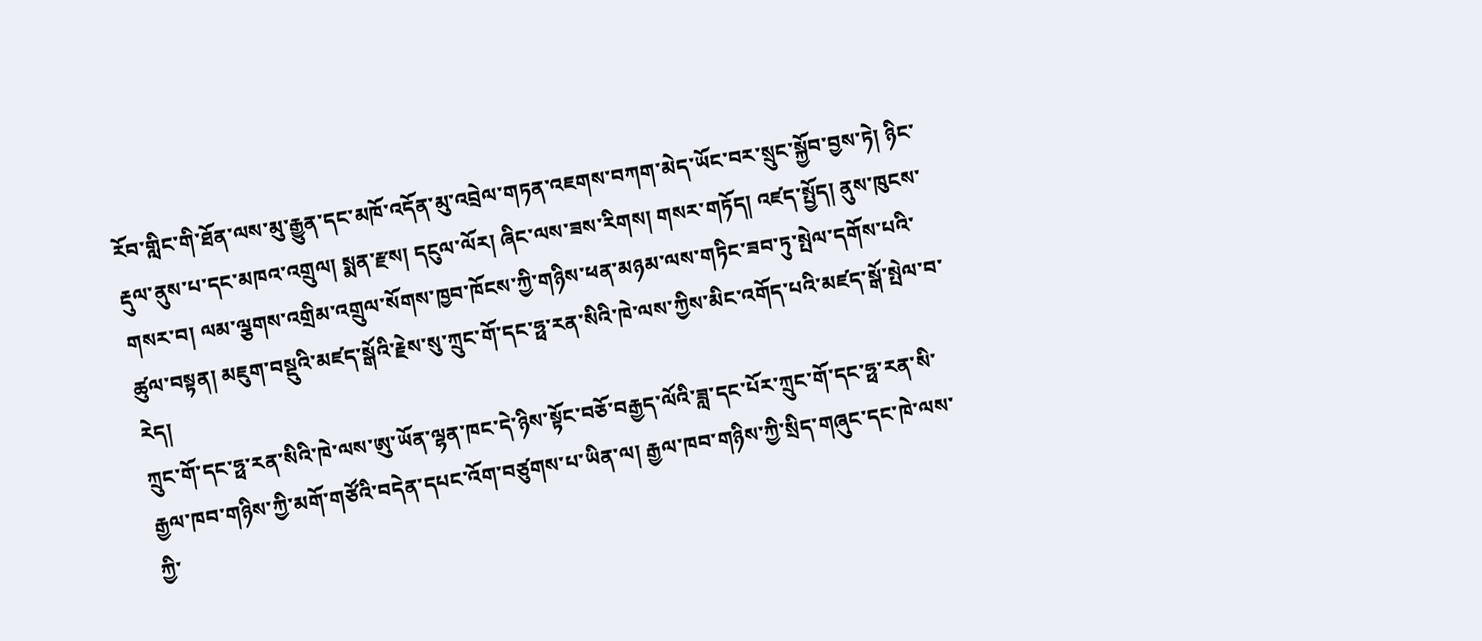རོབ་གླིང་གི་ཐོན་ལས་མུ་རྒྱུན་དང་མཁོ་འདོན་མུ་འབྲེལ་གཏན་འཇགས་བཀག་མེད་ཡོང་བར་སྲུང་སྐྱོབ་བྱས་ཏེ། ཉིང་རྡུལ་ནུས་པ་དང་མཁའ་འགྲུལ། སྨན་རྫས། དངུལ་ལོར། ཞིང་ལས་ཟས་རིགས། གསར་གཏོད། འཛད་སྤྱོད། ནུས་ཁུངས་གསར་བ། ལམ་ལྕགས་འགྲིམ་འགྲུལ་སོགས་ཁྱབ་ཁོངས་ཀྱི་གཉིས་ཕན་མཉམ་ལས་གཏིང་ཟབ་ཏུ་སྤེལ་དགོས་པའི་ཚུལ་བསྟན། མཇུག་བསྡུའི་མཛད་སྒོའི་རྗེས་སུ་ཀྲུང་གོ་དང་ཧྥ་རན་སིའི་ཁེ་ལས་ཀྱིས་མིང་འགོད་པའི་མཛད་སྒོ་སྤེལ་བ་རེད།
ཀྲུང་གོ་དང་ཧྥ་རན་སིའི་ཁེ་ལས་ཨུ་ཡོན་ལྷན་ཁང་དེ་ཉིས་སྟོང་བཅོ་བརྒྱད་ལོའི་ཟླ་དང་པོར་ཀྲུང་གོ་དང་ཧྥ་རན་སི་རྒྱལ་ཁབ་གཉིས་ཀྱི་མགོ་གཙོའི་བདེན་དཔང་འོག་བཙུགས་པ་ཡིན་ལ། རྒྱལ་ཁབ་གཉིས་ཀྱི་སྲིད་གཞུང་དང་ཁེ་ལས་ཀྱི་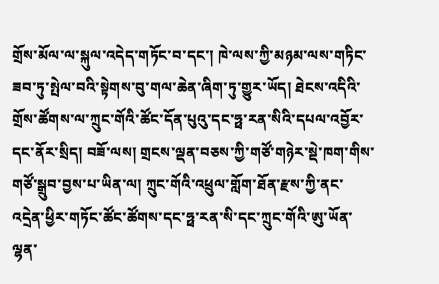གྲོས་མོལ་ལ་སྐུལ་འདེད་གཏོང་བ་དང་། ཁེ་ལས་ཀྱི་མཉམ་ལས་གཏིང་ཟབ་ཏུ་སྤེལ་བའི་སྟེགས་བུ་གལ་ཆེན་ཞིག་ཏུ་གྱུར་ཡོད། ཐེངས་འདིའི་གྲོས་ཚོགས་ལ་ཀྲུང་གོའི་ཚོང་དོན་པུའུ་དང་ཧྥ་རན་སིའི་དཔལ་འབྱོར་དང་ནོར་སྲིད། བཟོ་ལས། གྲངས་ལྡན་བཅས་ཀྱི་གཙོ་གཉེར་སྡེ་ཁག་གིས་གཙོ་སྒྲུབ་བྱས་པ་ཡིན་ལ། ཀྲུང་གོའི་འཕྲུལ་གློག་ཐོན་རྫས་ཀྱི་ནང་འདྲེན་ཕྱིར་གཏོང་ཚོང་ཚོགས་དང་ཧྥ་རན་སི་དང་ཀྲུང་གོའི་ཨུ་ཡོན་ལྷན་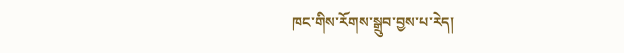ཁང་གིས་རོགས་སྒྲུབ་བྱས་པ་རེད།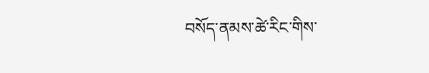བསོད་ནམས་ཚེ་རིང་གིས་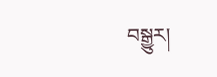བསྒྱུར།